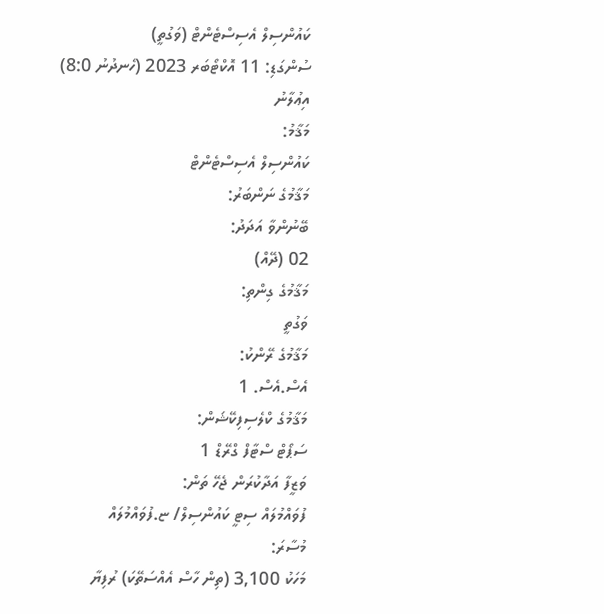ކައުންސިލް އެސިސްޓެންޓް (ވަގުތީ)
ސުންގަޑި: 11 އޮކްޓޯބަރ 2023 (ހެނދުނު 8:0)
އިޢުލާނު
މަޤާމު:
ކައުންސިލް އެސިސްޓެންޓް
މަޤާމުގެ ނަންބަރު:
ބޭނުންވާ އަދަދު:
02 (ދޭއް)
މަޤާމުގެ ގިންތި:
ވަގުތީ
މަޤާމުގެ ރޭންކު:
އެސް.އެސް. 1
މަޤާމުގެ ކްލެސިފިކޭޝަން:
ސަޕޯޓް ސްޓާފް ގްރޭޑް 1
ވަޒީފާ އަދާކުރަން ޖެހޭ ތަން:
ފުވައްމުލައް ސިޓީ ކައުންސިލް/ ޏ.ފުވައްމުލައް
މުސާރަ:
މަހަކު 3,100 (ތިން ހާސް އެއްސަތޭކަ) ރުފިޔާ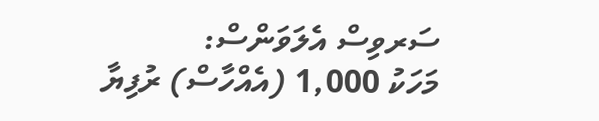ސަރވިސް އެލަވަންސް:
މަހަކު 1,000 (އެއްހާސް) ރުފިޔާ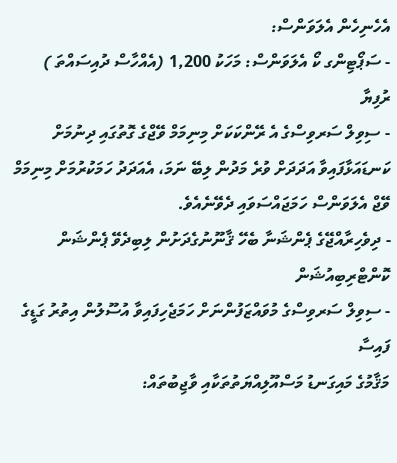އެހެނިހެން އެލަވަންސް:
- ސަޕޯޓިންގ ކޯ އެލަވަންސް: މަހަކު 1,200 (އެއްހާސް ދުއިސައްތަ ) ރުފިޔާ
- ސިވިލް ސަރވިސްގެ އެ ރޭންކަކަށް މިނިމަމް ވޭޖްގެ ގޮތުގައި ދިނުމަށް ކަނޑައަޅާފައިވާ އަދަދަށް ވުރެ މަދުން ލިބޭ ނަމަ، އެއަދަދު ހަމަކުރުމަށް މިނިމަމް ވޭޖް އެލަވަންސް ހަމަޖައްސަވައި ދެވޭނެއެވެ.
- ދިވެހިރާއްޖޭގެ ޕެންޝަނާ ބެހޭ ޤާނޫނުގެދަށުން ލިބިދެވޭ ޕެންޝަން ކޮންޓްރިބިއުޝަން
- ސިވިލް ސަރވިސްގެ މުވައްޒަފުންނަށް ހަމަޖެހިފައިވާ އުސޫލުން އިތުރު ގަޑީގެ ފައިސާ
މަޤާމުގެ މައިގަނޑު މަސްއޫލިއްޔަތުތަކާއި ވާޖިބުތައް: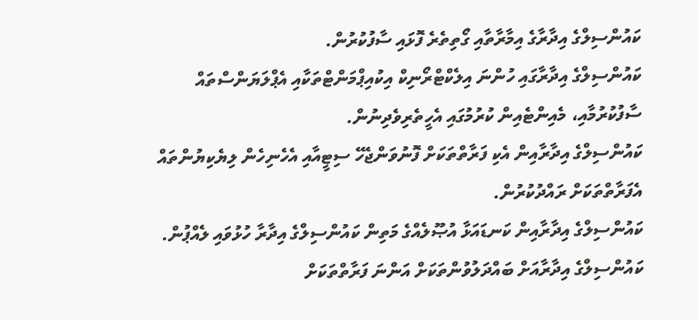ކައުންސިލްގެ އިދާރާގެ އިމާރާތާއި ގޯތިތެރެ ފޮޅައި ސާފުކުރުން.
ކައުންސިލްގެ އިދާރާގައި ހުންނަ އިލެކްޓްރޯނިކް އިކުއިޕްމަންޓްތަކާއި އެޕްލަޔަންސްތައް ސާފުކުރުމާއި، މެއިންޓެއިން ކުރުމުގައި އެހީތެރިވެދިނުން.
ކައުންސިލްގެ އިދާރާއިން އެކި ފަރާތްތަކަށް ފޮނުވަންޖެހޭ ސިޓީއާއި އެހެނިހެން ލިޔެކިޔުންތައް އެފަރާތްތަކަށް ރައްދުކުރުން.
ކައުންސިލްގެ އިދާރާއިން ކަނޑައަޅާ އުޞޫލެއްގެ މަތިން ކައުންސިލްގެ އިދާރާ ހުޅުވައި ލެއްޕުން.
ކައުންސިލްގެ އިދާރާއަށް ބައްދަލުވުންތަކަށް އަންނަ ފަރާތްތަކަށް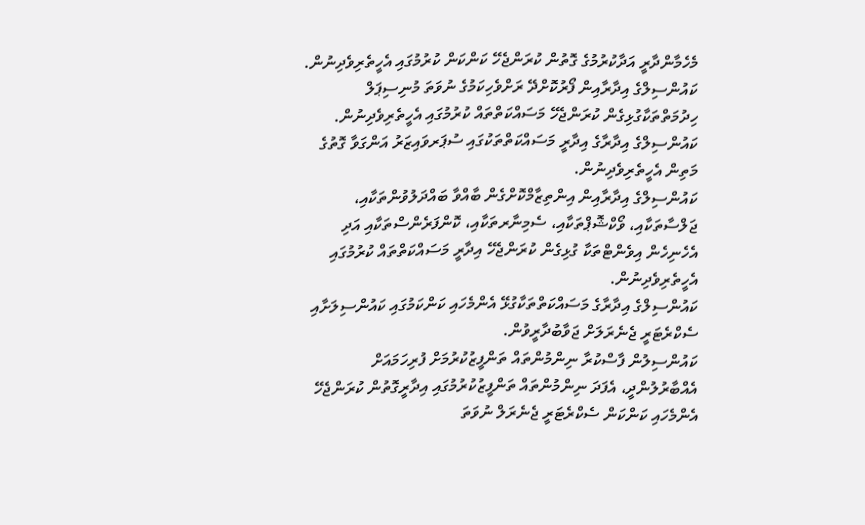މެހެމާންދާރީ އަދާކުރުމުގެ ގޮތުން ކުރަންޖެހޭ ކަންކަން ކުރުމުގައި އެހީތެރިވެދިނުން.
ކައުންސިލްގެ އިދާރާއިން ފޯރުކޮށްދޭ ރަށްވެހިކަމުގެ ނުވަތަ މުނިސިޕަލް ހިދުމަތްތަކާގުޅިގެން ކުރަންޖެހޭ މަސައްކަތްތައް ކުރުމުގައި އެހީތެރިވެދިނުން.
ކައުންސިލްގެ އިދާރާގެ އިދާރީ މަސައްކަތްތަކުގައި ސުޕަރވައިޒަރު އަންގަވާ ގޮތުގެ މަތިން އެހީތެރިވެދިނުން.
ކައުންސިލްގެ އިދާރާއިން އިންތިޒާމްކޮށްގެން ބާއްވާ ބައްދަލުވުންތަކާއި، ޖަލްސާތަކާއި، ވޯކްޝޮޕްތަކާއި، ސެމިނާރތަކާއި، ކޮންފަރެންސްތަކާއި އަދި އެހެނިހެން އިވެންޓްތަކާ ގުޅިގެން ކުރަންޖެހޭ އިދާރީ މަސައްކަތްތައް ކުރުމުގައި އެހީތެރިވެދިނުން.
ކައުންސިލްގެ އިދާރާގެ މަސައްކަތްތަކާގުޅޭ އެންމެހައި ކަންކަމުގައި ކައުންސިލަށާއި ސެކްރެޓަރީ ޖެނެރަލަށް ޖަވާބުދާރީވުން.
ކައުންސިލުން ފާސްކުރާ ނިންމުންތައް ތަންފީޒުކުރުމަށް ފުރިހަމައަށް އެއްބާރުލުންދީ، އެފަދަ ނިންމުންތައް ތަންފީޒުކުރުމުގައި އިދާރީގޮތުން ކުރަންޖެހޭ އެންމެހައި ކަންކަން ސެކްރެޓަރީ ޖެނެރަލް ނުވަތަ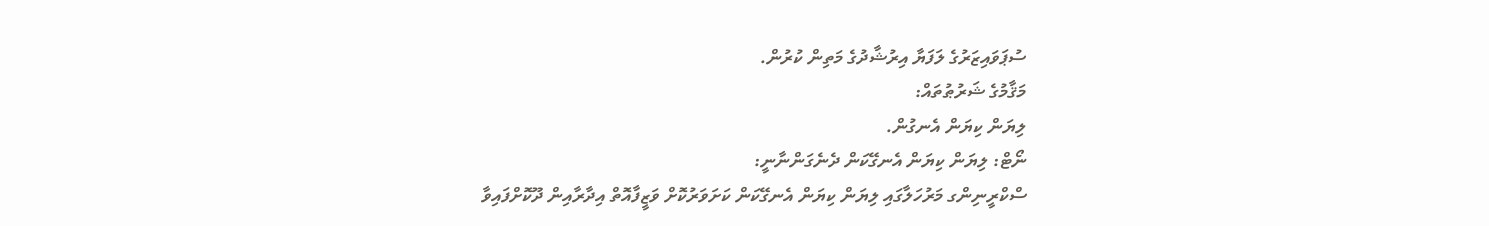ސުޕަވައިޒަރުގެ ލަފަޔާ އިރުޝާދުގެ މަތިން ކުރުން.
މަޤާމުގެ ޝަރުޠުތައް:
ލިޔަން ކިޔަން އެނގުން.
ނޯޓް: ލިޔަން ކިޔަން އެނގޭކަން ދެނެގަންނާނީ:
ސްކްރީނިންގ މަރުހަލާގައި ލިޔަން ކިޔަން އެނގޭކަން ކަށަވަރުކޮށް ވަޒީފާއޮތް އިދާރާއިން ދޫކޮށްފައިވާ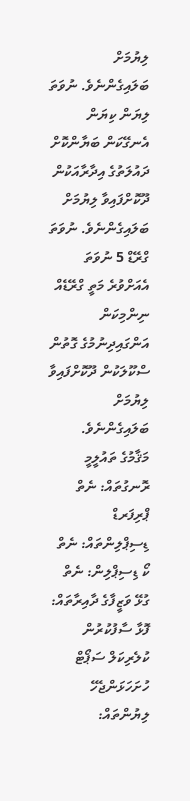ލިޔުމަށް ބަލައިގެންނެވެ. ނުވަތަ
ލިޔަން ކިޔަން އެނގޭކަން ބަޔާންކޮށް ދައުލަތުގެ އިދާރާއަކުން ދޫކޮށްފައިވާ ލިޔުމަށް ބަލައިގެންނެވެ. ނުވަތަ
ގްރޭޑް 5 ނުވަތަ އެއަށްވުރެ މަތީ ގްރޭޑެއް ނިންމިކަން އަންގައިދިނުމުގެ ގޮތުން ސްކޫލަކުން ދޫކޮށްފައިވާ ލިޔުމަށް ބަލައިގެންނެވެ.
މަޤާމުގެ ތައުލީމީ ރޮނގުތައް: ނެތް
ޕްރިފަރޑް ޑިސިޕްލިންތައް: ނެތް
ކޯ ޑިސިޕްލިން: ނެތް
ގުޅޭ ވަޒީފާގެ ދާއިރާތައް:
ފޮޅާ ސާފުކުރުން
ކުލެރިކަލް ސަޕޯޓް
ހުށަހަޅަންޖެހޭ ލިޔުންތައް: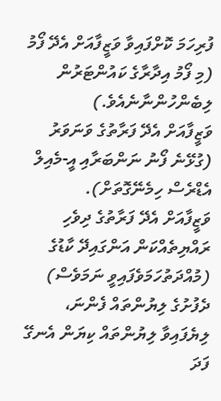ފުރިހަމަ ކޮށްފައިވާ ވަޒީފާއަށް އެދޭ ފޯމު (މި ފޯމު އިދާރާގެ ކައުންޓަރުން ލިބެންހުންނާނެއެވެ.)
ވަޒީފާއަށް އެދޭ ފަރާތުގެ ވަނަވަރު (ގުޅޭނެ ފޯނު ނަންބަރާއި އީ-މެއިލް އެޑްރެސް ހިމެނޭގޮތަށް).
ވަޒީފާއަށް އެދޭ ފަރާތުގެ ދިވެހި ރައްޔިތެއްކަން އަންގައިދޭ ކާޑުގެ (މުއްދަތުހަމަވެފައިވީ ނަމަވެސް) ދެފުށުގެ ލިޔުންތައް ފެންނަ، ލިޔެފައިވާ ލިޔުންތައް ކިޔަން އެނގޭ ފަދަ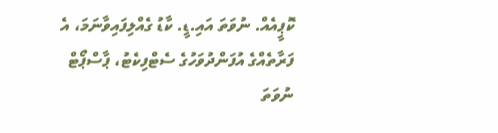ކޮޕީއެއް. ނުވަތަ އައި.ޑީ. ކާޑު ގެއްލިފައިވާނަމަ، އެ ފަރާތެއްގެ އުފަންދުވަހުގެ ސެޓްފިކެޓު، ޕާސްޕޯޓް ނުވަތަ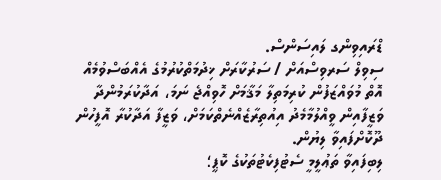ޑްރައިވިންގ ލައިސަންސް.
ސިވިލް ސަރވިސްއަށް / ސަރުކާރަށް ޚިދުމަތްކުރުމުގެ އެއްބަސްވުމެއް އޮތް މުވައްޒަފުން ކުރިމަތިލާ މަޤާމަށް ހޮވިއްޖެ ނަމަ، އަދާކުރަމުންދާ ވަޒީފާއިން ވީއްލުމާމެދު އިއުތިރާޒެއްނެތްކަމަށް، ވަޒީފާ އަދާކުރާ އޮފީހުން ދޫކޮށްފައިވާ ލިޔުން.
ލިބިފައިވާ ތަޢުލީމީ ސެޓުފިކެޓުތަކުގެ ކޮޕީ؛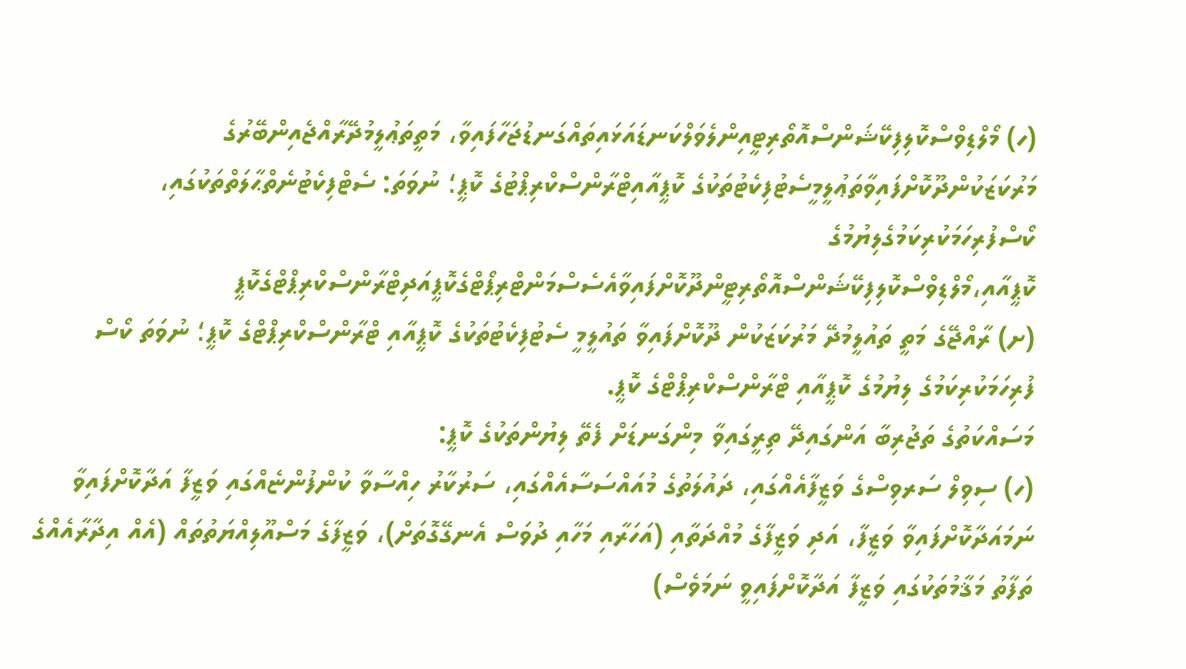(ހ) މޯލްޑިވްސްކޮލިފިކޭޝަންސްއޮތޯރިޓީއިންލެވަލްކަނޑައަޅައިތައްގަނޑުޖަހާފައިވާ، މަތީތަޢުލީމުދޭރާއްޖެއިންބޭރުގެ މަރުކަޒަކުންދޫކޮށްފައިވާތަޢުލީމީސެޓުފިކެޓުތަކުގެ ކޮޕީއާއިޓްރާންސްކްރިޕްޓުގެ ކޮޕީ؛ ނުވަތަ: ސެޓްފިކެޓުނެތްޙާލަތްތަކުގައި، ކޯސްފުރިހަމަކުރިކަމުގެލިޔުމުގެ ކޮޕީއާއި،މޯލްޑިވްސްކޮލިފިކޭޝަންސްއޮތޯރިޓީންދޫކޮށްފައިވާއެސެސްމަންޓްރިޕޯޓްގެކޮޕީއަދިޓްރާންސްކްރިޕްޓްގެކޮޕީ
(ށ) ރާއްޖޭގެ މަތީ ތައުލީމުދޭ މަރުކަޒަކުން ދޫކޮށްފައިވާ ތައުލީމީ ސެޓުފިކެޓުތަކުގެ ކޮޕީއާއި ޓްރާންސްކްރިޕްޓްގެ ކޮޕީ؛ ނުވަތަ ކޯސް ފުރިހަމަކުރިކަމުގެ ލިޔުމުގެ ކޮޕީއާއި ޓްރާންސްކްރިޕްޓްގެ ކޮޕީ.
މަސައްކަތުގެ ތަޖުރިބާ އަންގައިދޭ ތިރީގައިވާ މިންގަނޑަށް ފެތޭ ލިޔުންތަކުގެ ކޮޕީ:
(ހ) ސިވިލް ސަރވިސްގެ ވަޒީފާއެއްގައި، ދައުލަތުގެ މުއައްސަސާއެއްގައި، ސަރުކާރު ހިއްސާވާ ކުންފުންޏެއްގައި ވަޒީފާ އަދާކޮށްފައިވާ ނަމައަދާކޮށްފައިވާ ވަޒީފާ، އަދި ވަޒީފާގެ މުއްދަތާއި (އަހަރާއި މަހާއި ދުވަސް އެނގޭގޮތަށް)، ވަޒީފާގެ މަސްއޫލިއްޔަތުތައް (އެއް އިދާރާއެއްގެ ތަފާތު މަޤާމުތަކުގައި ވަޒީފާ އަދާކޮށްފައިވީ ނަމަވެސް)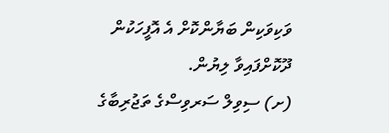ވަކިވަކިން ބަޔާންކޮށް އެ އޮފީހަކުން ދޫކޮށްފައިވާ ލިޔުން.
(ށ) ސިވިލް ސަރވިސްގެ ތަޖުރިބާގެ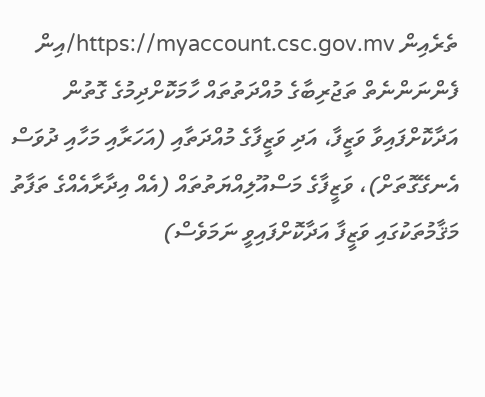ތެރެއިން https://myaccount.csc.gov.mv/އިން ފެންނަންނެތް ތަޖުރިބާގެ މުއްދަތުތައް ހާމަކޮށްދިމުގެ ގޮތުން އަދާކޮށްފައިވާ ވަޒީފާ، އަދި ވަޒީފާގެ މުއްދަތާއި (އަހަރާއި މަހާއި ދުވަސް އެނގޭގޮތަށް)، ވަޒީފާގެ މަސްއޫލިއްޔަތުތައް (އެއް އިދާރާއެއްގެ ތަފާތު މަޤާމުތަކުގައި ވަޒީފާ އަދާކޮށްފައިވީ ނަމަވެސް)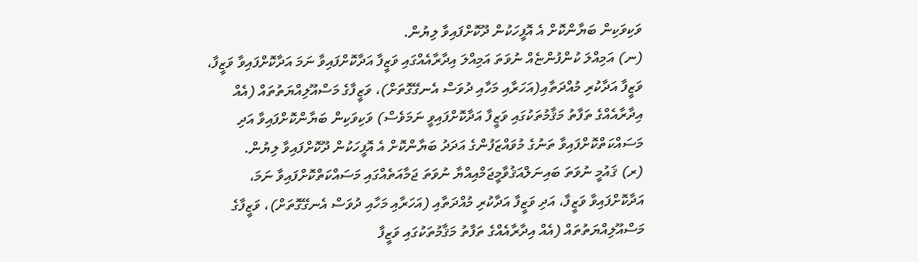ވަކިވަކިން ބަޔާންކޮށް އެ އޮފީހަކުން ދޫކޮށްފައިވާ ލިޔުން.
(ނ) އަމިއްލަ ކުންފުންޏެއް ނުވަތަ އަމިއްލަ އިދާރާއެއްގައި ވަޒީފާ އަދާކޮށްފައިވާ ނަމަ އަދާކޮށްފައިވާ ވަޒީފާ، ވަޒީފާ އަދާކުރި މުއްދަތާއި(އަހަރާއި މަހާއި ދުވަސް އެނގޭގޮތަށް)، ވަޒީފާގެ މަސްއޫލިއްޔަތުތައް (އެއް އިދާރާއެއްގެ ތަފާތު މަޤާމުތަކުގައި ވަޒީފާ އަދާކޮށްފައިވީ ނަމަވެސް) ވަކިވަކިން ބަޔާންކޮށްފައިވާ އަދި މަސައްކަތްކޮށްފައިވާ ތަނުގެ މުވައްޒަފުންގެ އަދަދު ބަޔާންކޮށް އެ އޮފީހަކުން ދޫކޮށްފައިވާ ލިޔުން.
(ރ) ޤައުމީ ނުވަތަ ބައިނަލްއަޤުވާމީޖަމްއިއްޔާ ނުވަތަ ޖަމާއަތެއްގައި މަސައްކަތްކޮށްފައިވާ ނަމަ، އަދާކޮށްފައިވާ ވަޒީފާ، އަދި ވަޒީފާ އަދާކުރި މުއްދަތާއި (އަހަރާއި މަހާއި ދުވަސް އެނގޭގޮތަށް)، ވަޒީފާގެ މަސްއޫލިއްޔަތުތައް (އެއް އިދާރާއެއްގެ ތަފާތު މަޤާމުތަކުގައި ވަޒީފާ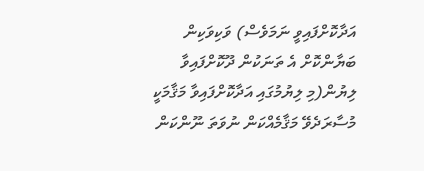އަދާކޮށްފައިވީ ނަމަވެސް) ވަކިވަކިން ބަޔާންކޮށް އެ ތަނަކުން ދޫކޮށްފައިވާ ލިޔުން(މި ލިޔުމުގައި އަދާކޮށްފައިވާ މަޤާމަކީ މުސާރަދެވޭ މަޤާމެއްކަން ނުވަތަ ނޫންކަން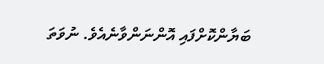ބަޔާންކޮށްފައި އޮންނަންވާނެއެވެ. ނުވަތަ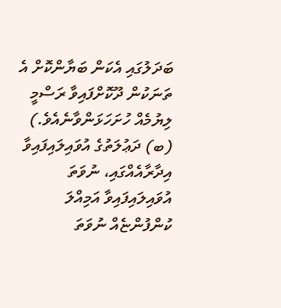ބަދަލުގައި އެކަން ބަޔާންކޮށް އެ ތަނަކުން ދޫކޮށްފައިވާ ރަސްމީ ލިޔުމެއް ހުށަހަޅަންވާނެއެވެ.)
(ބ) ދަޢުލަތުގެ އުވައިލައިފައިވާ އިދާރާއެއްގައި، ނުވަތަ އުވައިލައިފައިވާ އަމިއްލަ ކުންފުންޏެއް ނުވަތަ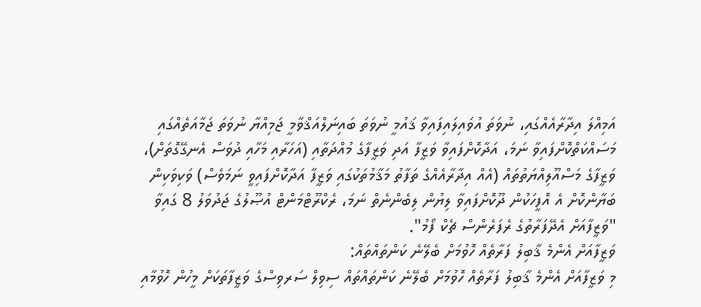އަމިއްލަ އިދާރާއެއްގައި، ނުވަތަ އުވައިލައިފައިވާ ޤައުމީ ނުވަތަ ބައިނަލްއަޤްވާމީ ޖަމިއްޔާ ނުވަތަ ޖަމާއަތެއްގައި މަސައްކަތްކޮށްފައިވާ ނަމަ، އަދާކޮށްފައިވާ ވަޒީފާ އަދި ވަޒީފާގެ މުއްދަތާއި (އަހަރާއި މަހާއި ދުވަސް އެނގޭގޮތަށް)، ވަޒީފާގެ މަސްއޫލިއްޔަތުތައް (އެއް އިދާރާއެއްގެ ތަފާތު މަޤާމުތަކުގައި ވަޒީފާ އަދާކޮށްފައިވީ ނަމަވެސް) ވަކިވަކިން ބަޔާންކޮށް އެ އޮފީހަކުން ދޫކޮށްފައިވާ ލިޔުން ލިބެންނެތް ނަމަ، ރެކްރޫޓްމަންޓް އުޞޫލުގެ ޖަދުވަލު 8 ގައިވާ "ވަޒީފާއަށް އެދޭފަރާތުގެ ރެފަރެންސް ޗެކް ފޯމު".
ވަޒީފާއަށް އެންމެ ޤާބިލު ފަރާތެއް ހޮވުމަށް ބެލޭނެ ކަންތައްތައް:
މި ވަޒީފާއަށް އެންމެ ޤާބިލު ފަރާތެއް ހޮވުމަށް ބެލޭނެ ކަންތައްތައް ސިވިލް ސަރވިސްގެ ވަޒީފާތަކަށް މީހުން ހޮވުމާއި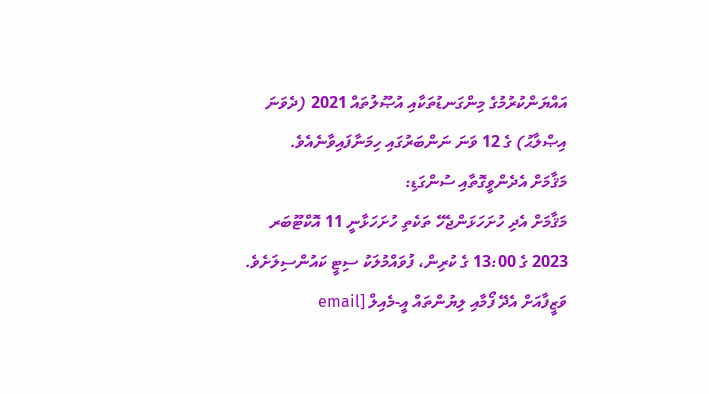އައްޔަންކުރުމުގެ މިންގަނޑުތަކާއި އުޞޫލުތައް 2021 (ދެވަނަ އިޞްލާޙު) ގެ 12 ވަނަ ނަންބަރުގައި ހިމަނާފައިވާނެއެވެ.
މަޤާމަށް އެދެންވީގޮތާއި ސުންގަޑި:
މަޤާމަށް އެދި ހުށަހަޅަންޖެހޭ ތަކެތި ހުށަހަޅާނީ 11 އޮކްޓޫބަރ 2023 ގެ 13:00 ގެ ކުރިން، ފުވައްމުލަކު ސިޓީ ކައުންސިލަށެވެ. ވަޒީފާއަށް އެދޭ ފޯމާއި ލިޔުންތައް އީ-މެއިލް [email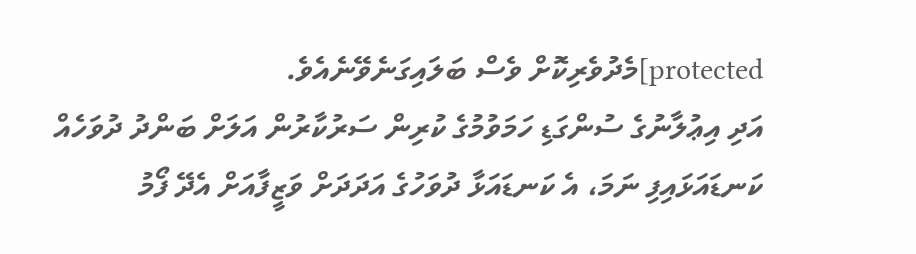protected]މެދުވެރިކޮށް ވެސް ބަލައިގަނެވޭނެއެވެ.
އަދި އިޢުލާނުގެ ސުންގަޑި ހަމަވުމުގެ ކުރިން ސަރުކާރުން އަލަށް ބަންދު ދުވަހެއް ކަނޑައަޅައިފި ނަމަ، އެ ކަނޑައަޅާ ދުވަހުގެ އަދަދަށް ވަޒީފާއަށް އެދޭ ފޯމު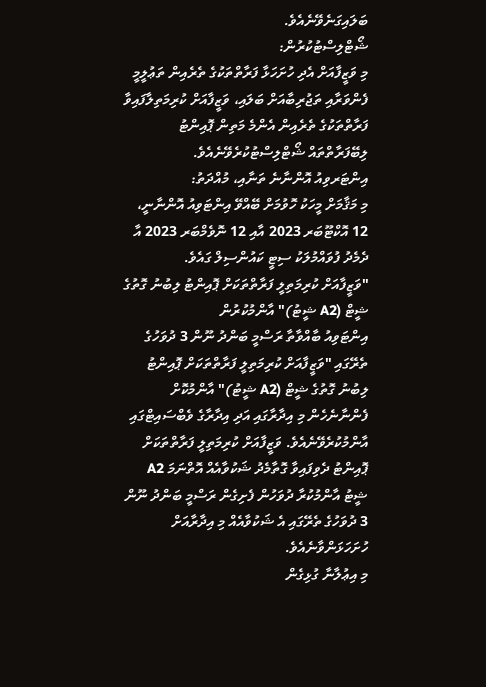ބަލައިގަނެވޭނެއެވެ.
ޝޯޓްލިސްޓުކުރުން:
މި ވަޒީފާއަށް އެދި ހުށަހަޅާ ފަރާތްތަކުގެ ތެރެއިން ތަޢުލީމީ ފެންވަރާއި ތަޖުރިބާއަށް ބަލައި، ވަޒީފާއަށް ކުރިމަތިލާފައިވާ ފަރާތްތަކުގެ ތެރެއިން އެންމެ މަތިން ޕޮއިންޓު ލިބޭފަރާތްތައް ޝޯޓްލިސްޓުކުރެވޭނެއެވެ.
އިންޓަރވިއު އޮންނާނެ ތަނާއި، މުއްދަތު:
މި މަޤާމަށް މީހަކު ހޮވުމަށް ބޭއްވޭ އިންޓަވިއު އޮންނާނީ، 12 އޮކްޓޫބަރ 2023 އާއި 12 ނޮވެމްބަރ 2023 އާ ދެމެދު ފުވައްމުލަކު ސިޓީ ކައުންސިލް ގައެވެ.
"ވަޒީފާއަށް ކުރިމަތިލީ ފަރާތްތަކަށް ޕޮއިންޓު ލިބުނު ގޮތުގެ ޝީޓް (A2 ޝީޓު)" އާންމުކުރުން
އިންޓަވިއު ބާއްވާތާ ރަސްމީ ބަންދު ނޫން 3 ދުވަހުގެ ތެރޭގައި "ވަޒީފާއަށް ކުރިމަތިލީ ފަރާތްތަކަށް ޕޮއިންޓު ލިބުނު ގޮތުގެ ޝީޓް (A2 ޝީޓު)" އާންމުކޮށް ފެންނާނެހެން މި އިދާރާގައި އަދި އިދާރާގެ ވެބްސައިޓްގައި އާންމުކުރެވޭނެއެވެ. ވަޒީފާއަށް ކުރިމަތިލީ ފަރާތްތަކަށް ޕޮއިންޓު ދެވިފައިވާ ގޮތާމެދު ޝަކުވާއެއް އޮތްނަމަ A2 ޝީޓު އާންމުކުރާ ދުވަހުން ފެށިގެން ރަސްމީ ބަންދު ނޫން 3 ދުވަހުގެ ތެރޭގައި އެ ޝަކުވާއެއް މި އިދާރާއަށް ހުށަހަޅަންވާނެއެވެ.
މި އިޢުލާނާ ގުޅިގެން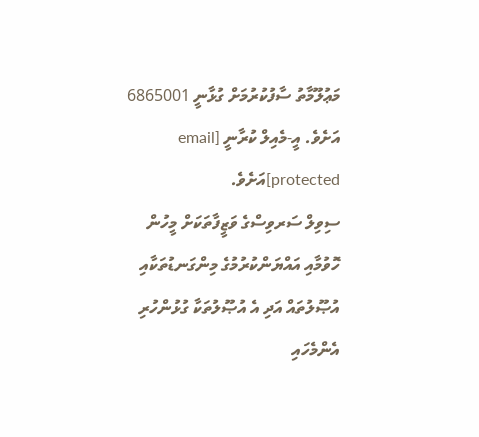މަޢުލޫމާތު ސާފުކުރުމަށް ގުޅާނީ 6865001 އަށެވެ. އީ-މެއިލް ކުރާނީ [email protected]އަށެވެ.
ސިވިލް ސަރވިސްގެ ވަޒީފާތަކަށް މީހުން ހޮވުމާއި އައްޔަންކުރުމުގެ މިންގަނޑުތަކާއި އުޞޫލުތައް އަދި އެ އުޞޫލުތަކާ ގުޅުންހުރި އެންމެހައި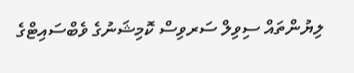ލިޔުންތައް ސިވިލް ސަރވިސް ކޮމިޝަނުގެ ވެބްސައިޓްގެ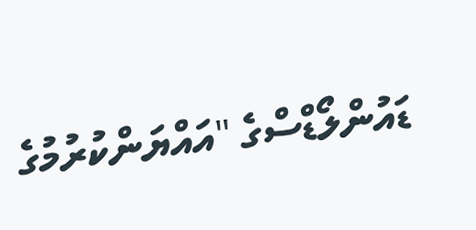ޑައުންލޯޑްސްގެ "އައްޔަންކުރުމުގެ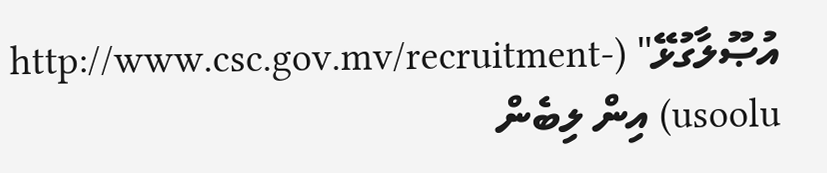އުޞޫލާގުޅޭ" (http://www.csc.gov.mv/recruitment-usoolu) އިން ލިބެން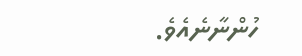ހުންނާނެއެވެ.